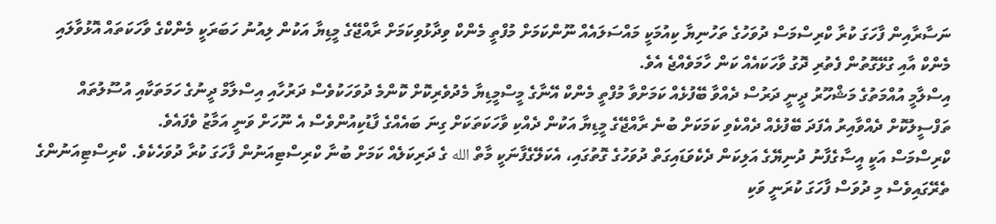ނަސާރާއިން ފާހަގަ ކުރާ ކްރިސްމަސް ދުވަހުގެ ތަހުނިޔާ ކިއުމަކީ މައްސަލައެއް ނޫންކަމަށް މުފްތީ މެންކް ވިދާޅުވިކަމަށް ރާއްޖޭގެ މީޑިޔާ އަކުން ލިއުނު ހަބަރަކީ މެންކްގެ ވާހަކަތައް އޮޅުވާލައި މެންކް އާއި ގުޅޭގޮތުން ފެތުރި ދޮގު ވާހަކައެއް ކަން ހާމަވެއްޖެ އެވެ.
އިސްލާމީ އުއްމަތުގެ މަޝްހޫރު ދީނީ ދަރުސް ދެއްވާ ބޭފުޅެއް ކަމަށްވާ މުފްތީ މެންކް އޭނާގެ މީސްމީޑިޔާ މެދުވެރިކޮށް ކޮންމެ ދުވަހަކުވެސް ދަރުހާއި އިސްލާމް ދީނުގެ ހަމަތަކާއި އުސޫލުތައް ތަފްސީލުކޮށް ދެއްވާއިރު އެފަދަ ބޭފުޅެއް ދެއްކެވި ކަމަކަށް ބުނެ ރާއްޖޭގެ މީޑިޔާ އަކުން ދެއްކި ވާހަކަތަކަށް ގިނަ ބައެއްގެ ފާޑުކިއުންވެސް އެ ނޫހަށް ވަނީ އަމާޒު ވެފައެވެ.
ކްރިސްމަސް އަކީ އީސާގެފާނު ދުނިޔޭގެ އަލިކަން ދެކެވަޑައިގަތް ދުވަހުގެ ގޮތުގައި، އެކަލޭގެފާނަކީ މާތް الله ގެ ދަރިކަލެއް ކަމަށް ބުނާ ކްރިސްޓިއަނުން ފާހަގަ ކުރާ ދުވަހެކެވެ. ކްރިސްޓިއަނުންގެ ތެރޭގައިވެސް މި ދުވަސް ފާހަގަ ކުރަނީ ވަކި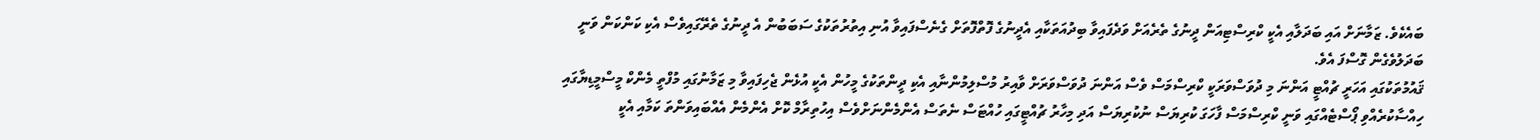ބައެކެވެ. ޒަމާނަށް އައި ބަދަލާއި އެކީ ކްރިސްޓިއަން ދީނުގެ ތެރެއަށް ވަދެފައިވާ ބިދުއަތަކާއި އެދީނުގެ ފޮތްފޮތަށް ގެނެސްފައިވާ އުނި އިތުރުތަކުގެ ސަބަބުން އެ ދީނުގެ ތެރޭގައިވެސް އެކި ކަންކަން ވަނީ ބަދަލުވެގެން ގޮސްފަ އެވެ.
ޤައުމުތަކުގައި އަހަރީ ޗުއްޓީ އަންނަ މި ދުވަސްވަރަކީ ކްރިސްމަސް ވެސް އަންނަ ދުވަސްވަރަށް ވާއިރު މުސްލިމުންނާއި އެކި ދީންތަކުގެ މީހުން އެކީ އުޅެން ޖެހިފައިވާ މި ޒަމާނުގައި މުފްތީ މެންކް މީސްމީޑިޔާގައި ހިއްސާކުރެއްވި ޕޯސްޓެއްގައި ވަނީ ކްރިސްމަސް ފާހަގަ ކުރިޔަސް ނުކުރިޔަސް އަދި މިހާރު ޗުއްޓީގައި ހުއްޓަސް ނެތަސް އެންމެންނަށްވެސް އިހުތިރާމް ކޮށް އެންމެން އެއްބައިވަންތަ ކަމާއި އެކީ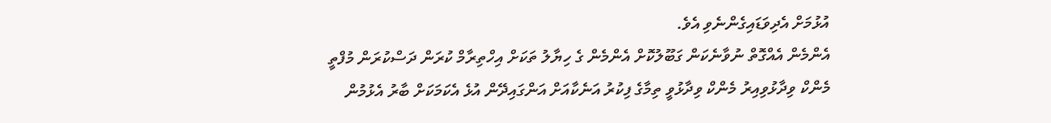އުޅުމަށް އެދިވަޑައިގެންނެވި އެވެ.
އެންމެން އެއްގޮތް ނުވާނެކަން ގަބޫލުކޮށް އެންމެން ގެ ހިޔާލު ތަކަށް އިހްތިރާމް ކުރަން ދަސްކުރަން މުފްތީ މެންކް ވިދާޅުވިއިރު މެންކް ވިދާޅުވީ ތިމާގެ ފިކުރު އަނެކާއަށް އަންގައިދޭން އުޅެ އެކަމަކަށް ބާރު އެޅުމުން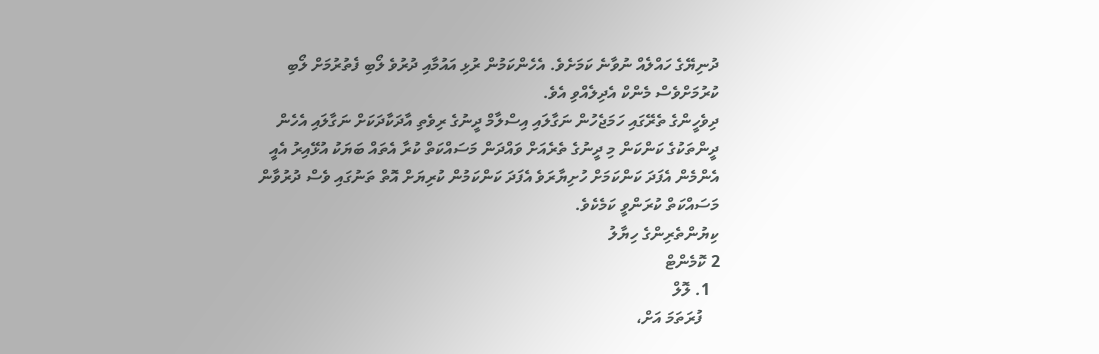ދުނިޔޭގެ ހައްލެއް ނުވާނެ ކަމަށެވެ. އެހެންކަމުން ރުޅި އައުމާއި ދުރުވެ ލޯބި ފެތުރުމަށް ލޯބި ކުރުމަށްވެސް މެންކް އެދިލެއްވި އެވެ.
ދިވެހީންގެ ތެރޭގައި ހަމަޖެހުން ނަގާލައި އިސްލާމް ދީނުގެ ރިވެތި އާދަކާދަކަށް ނަގާލައި އެހެން ދީންތަކުގެ ކަންކަން މި ދީނުގެ ތެރެއަށް ވައްދަން މަސައްކަތް ކުރާ އެތައް ބަޔަކު އުޅޭއިރު އެއީ އެންމެން އެފަދަ ކަންކަމަށް ހުށިޔާރަވެ އެފަދަ ކަންކަމުން ކުރިޔަށް އޮތް ތަނުގައި ވެސް ދުރުވާން މަސައްކަތް ކުރަންވީ ކަމެކެވެ.
ކިޔުންތެރިންގެ ހިޔާލު
2 ކޮމެންޓް
  1. ލޮލް
    ފުރަތަމަ އަށް،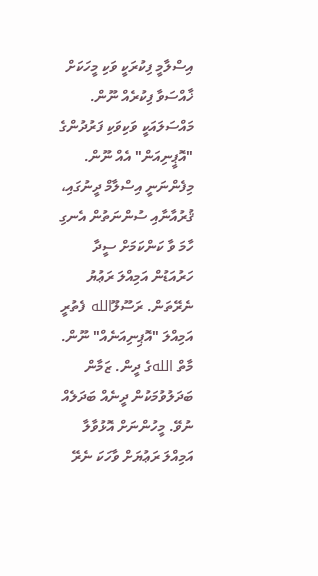އިސްލާމީ ފިކުރަކީ ވަކި މީހަކަށް ޚާއްސަވާ ފިކުރެއް ނޫން. މައްސަލައަކީ ވަކިވަކި ފަރުދުންގެ "އޮޕީނިއަން" އެއް ނޫން. މިފެންނަނީ އިސްލާމް ދީނުގައި، ޤުރުއާނާއި ސުންނަތުން އެނގި ހާމަ ވާ ކަންކަމަށް ސީދާ ހަރުއަޑުން އަމިއްލަ ރަޢުޔު ނެރޭތަން. ރަސޫލޫالله ފެތުރީ އަމިއްލަ "އޮޕިނިއަނެއް" ނޫން. މާތް اللهގެ ދީން. ޒަމާން ބަދަލުވުމަކުން ދީނެއް ބަދަލެއް ނުވޭ. މީހުންނަށް އޮޅުވާލާ އަމިއްލަ ރަޢުޔަށް ވާހަކަ ނެރޭ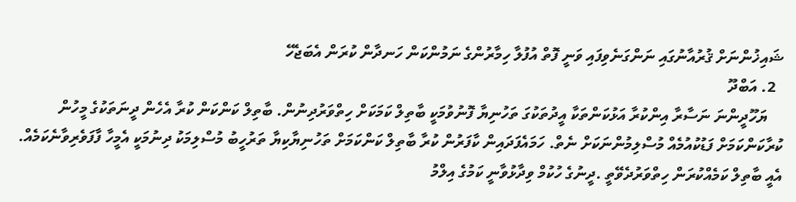ޝައިޚުންނަށް ޤުރުއާނުގައި ނަންގަނެވިފައި ވަނީ ފޮތް އުފުލާ ހިމާރުންގެ ނަމުންކަން ހަނދާން ކުރަން އެބަޖެހޭ
  2. އަބްދޫ
    ޔަހޫދީންނަ ނަސާރާ އިންކުރާ އަޅުކަންތަކާ އީދުތަކުގަ ތަހުނިޔާ ފޮނުވުމަކީ ބާތިލް ކަމަކަށް ހިތްވަރުދިނުން. ބާތިލް ކަންކަން ކުރާ އެހެން ދީނަތަކުގެ މީހުން ކުރާކަންކަމަށް ފަޑުކުއުމެއް މުސްލިމުންނަކަށް ނެތް. ހަމައެފަދައިން ކާފަރުން ކުރާ ބާތިލް ކަންކަމަށް ތަހުނިޔާކިޔާ ތަރުހީބު މުސްލިމަކު ދިނުމަކީ އެމީހާ ފާފަވެރިވާނެކަމެއް. އެއީ ބާތިލް ކަމެއްކުރަން ހިތްވަރުދެވޭތީ .ދީނުގެ ހުކުމް ވިދާޅުވާނީ ކަމުގެ އިލްމު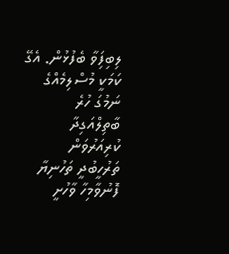ލިބިފަިވާ ބެފުޅުން. އެގޭ ކަމަކީ މުސްލިމެއްގެ ނަމުގަ ހުރެ ބާތިލްއަގިދާ ކުރިއަރުވަން ތަރުހީބުދީ ތަހުނިޔާ ފޮނުވާމިހާ ވާހުށީ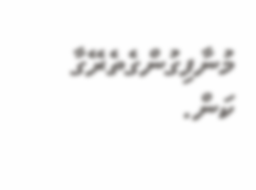މުނާފިގުންގެތެރޭގާ ކަން.